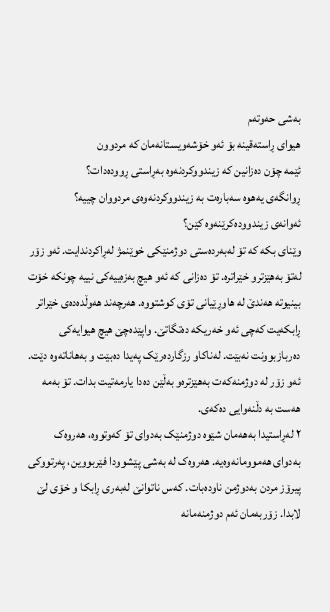بەشی حەوتەم
هیوای ڕاستەقینە بۆ ئەو خۆشەویستانەمان کە مردوون
ئێمە چۆن دەزانین کە زیندووکردنەوە بەڕاستی ڕوودەدات؟
ڕوانگەی یەهوە سەبارەت بە زیندووکردنەوەی مردووان چییە؟
ئەوانەی زیندوودەکرێنەوە کێن؟
وێنای بکە کە تۆ لەبەردەستی دوژمنێکی خوێنمژ لەڕاکردندایت. ئەو زۆر لەتۆ بەهێزترو خێراترە. تۆ دەزانی کە ئەو هیچ بەزەییەکی نییە چونکە خۆت بینیوتە هەندێ لە هاوڕێیانی تۆی کوشتووە. هەرچەند هەوڵدەدەی خێراتر ڕابکەیت کەچی ئەو خەریکە دەتگاتێ. واپێدەچێ هیچ هیوایەکی دەربازبوونت نەبێت. لەناکاو رزگاردەرێک پەیدا دەبێت و بەهاناتەوە دێت. ئەو زۆر لە دوژمنەکەت بەهێزترەو بەڵێن دەدا یارمەتیت بدات. تۆ بەمە هەست بە دڵنەوایی دەکەی.
٢ لەڕاستیدا بەهەمان شێوە دوژمنێک بەدوای تۆ کەوتووە، هەروەک بەدوای هەموومانەوەیە. هەروەک لە بەشی پێشوودا فێربووین، پەرتووکی پیرۆز مردن بەدوژمن ناودەبات. کەس ناتوانێ لەبەری ڕابکا و خۆی لێ لابدا. زۆربەمان ئەم دوژمنەمانە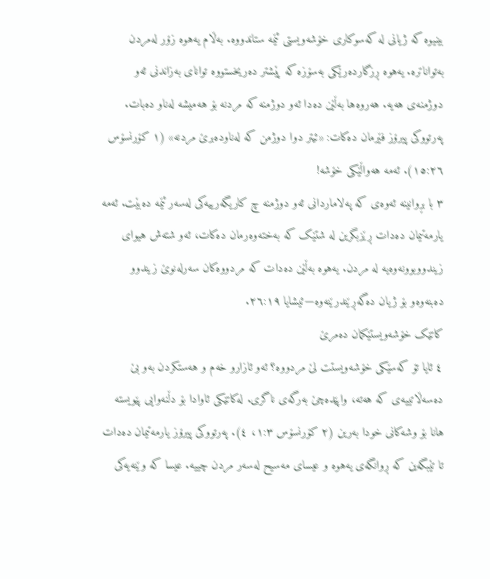بینیوە کە ژیانی لە کەسوکاری خۆشەویستی ئێمە ستاندووە. بەڵام یەهوە زۆر لەمردن بەتواناترە. یەهوە ڕزگاردەرێکی بەسۆزە کە پێشتر دەریخستووە توانای بەزاندنی ئەو دوژمنەی هەیە. هەروەها بەڵێن دەدا ئەو دوژمنە کە مردنە بۆ هەمیشە لەناو دەبات. پەرتووکی پیرۆز فێرمان دەکات: «ئیتر دوا دوژمن کە لەناودەبرێ مردنە» (١ کۆرنسۆس ١٥:٢٦). ئەمە هەواڵێکی خۆشە!
٣ با بڕوانینە ئەوەی کە پەلاماردانی ئەو دوژمنە چ کاریگەرییەکی لەسەر ئێمە دەبێت. ئەمە یارمەتیمان دەدات ڕێزبگرین لە شتێک کە بەختەوەرمان دەکات، ئەو شتەش هیوای زیندووبوونەوەیە لە مردن. یەهوە بەڵێن دەدات کە مردووەکان سەرلەنوێ زیندوو دەبنەوەو بۆ ژیان دەگەڕێندرێنەوە—ئیشایا ٢٦:١٩.
کاتێک خۆشەویستێکمان دەمرێ
٤ ئایا تۆ کەسێکی خۆشەویستت لێ مردووە؟ ئەو ئازارو خەم و هەستکردن بەو بێ دەسەڵاتییەی کە هەتە، واپێدەچێ بەرگەی ناگری. لەکاتێکی ئاوادا بۆ دڵنەوایی پێویستە هانا بۆ وشەکانی خودا بەرین (٢ کۆرنسۆس ١:٣، ٤). پەرتووکی پیرۆز یارمەتیمان دەدات تا تێبگەین کە ڕوانگەی یەهوە و عیسای مەسیح لەسەر مردن چییە. عیسا کە وێنەیەکی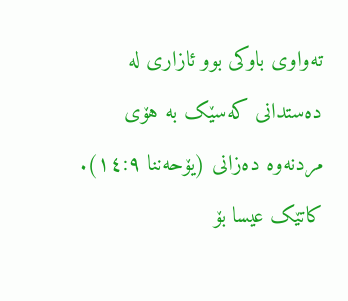تەواوی باوکی بوو ئازاری لە دەستدانی کەسێک بە هۆی مردنەوە دەزانی (یۆحەننا ١٤:٩). کاتێک عیسا بۆ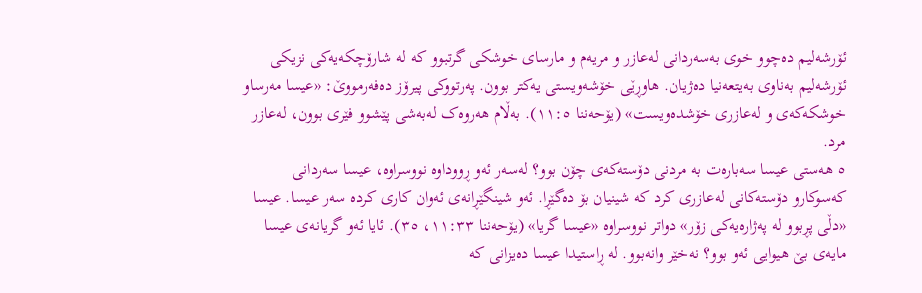ئۆرشەلیم دەچوو خوی بەسەردانی لەعازر و مریەم و مارسای خوشکی گرتبوو کە لە شارۆچکەیەکی نزیکی ئۆرشەلیم بەناوی بەیتعەنیا دەژیان. هاوڕێی خۆشەویستی یەکتر بوون. پەرتووکی پیرۆز دەفەرمووێ: «عیسا مەرساو خوشکەکەی و لەعازری خۆشدەویست» (یۆحەننا ١١:٥). بەڵام هەروەک لەبەشی پێشوو فێری بوون، لەعازر مرد.
٥ هەستی عیسا سەبارەت بە مردنی دۆستەکەی چۆن بوو؟ لەسەر ئەو ڕووداوە نووسراوە، عیسا سەردانی کەسوکارو دۆستەکانی لەعازری کرد کە شینیان بۆ دەگێڕا. ئەو شینگێڕانەی ئەوان کاری کردە سەر عیسا. عیسا «دڵی پڕبوو لە پەژارەیەکی زۆر» دواتر نووسراوە «عیسا گریا» (یۆحەننا ١١:٣٣، ٣٥). ئایا ئەو گریانەی عیسا مایەی بێ هیوایی ئەو بوو؟ نەخێر وانەبوو. لە ڕاستیدا عیسا دەیزانی کە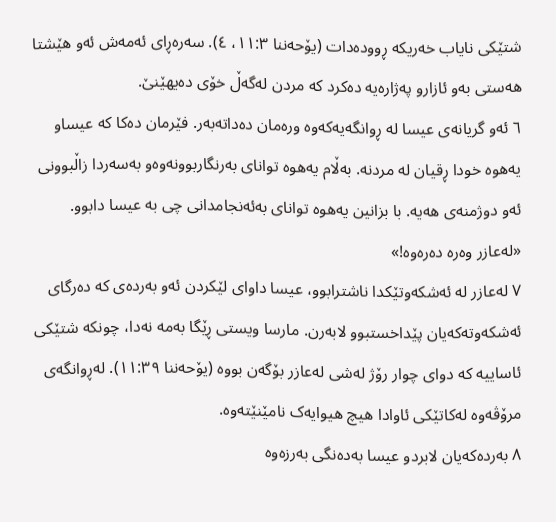شتێکی نایاب خەریکە ڕوودەدات (یۆحەننا ١١:٣، ٤). سەرەڕای ئەمەش ئەو هێشتا هەستی بەو ئازارو پەژارەیە دەکرد کە مردن لەگەڵ خۆی دەیهێنێ.
٦ ئەو گریانەی عیسا لە ڕوانگەیەکەوە ورەمان دەداتەبەر. فێرمان دەکا کە عیساو یەهوە خودا ڕقیان لە مردنە. بەڵام یەهوە توانای بەرنگاربوونەوەو بەسەردا زاڵبوونی ئەو دوژمنەی هەیە. با بزانین یەهوە توانای بەئەنجامدانی چی بە عیسا دابوو.
«لەعازر وەرە دەرەوە!»
٧ لەعازر لە ئەشکەوتێکدا ناشترابوو، عیسا داوای لێکردن ئەو بەردەی کە دەرگای ئەشکەوتەکەیان پێداخستبوو لابەرن. مارسا ویستی ڕێگا بەمە نەدا، چونکە شتێکی ئاساییە کە دوای چوار رۆژ لەشی لەعازر بۆگەن بووە (یۆحەننا ١١:٣٩). لەڕوانگەی مرۆڤەوە لەکاتێکی ئاوادا هیچ هیوایەک نامێنێتەوە.
٨ بەردەکەیان لابردو عیسا بەدەنگی بەرزەوە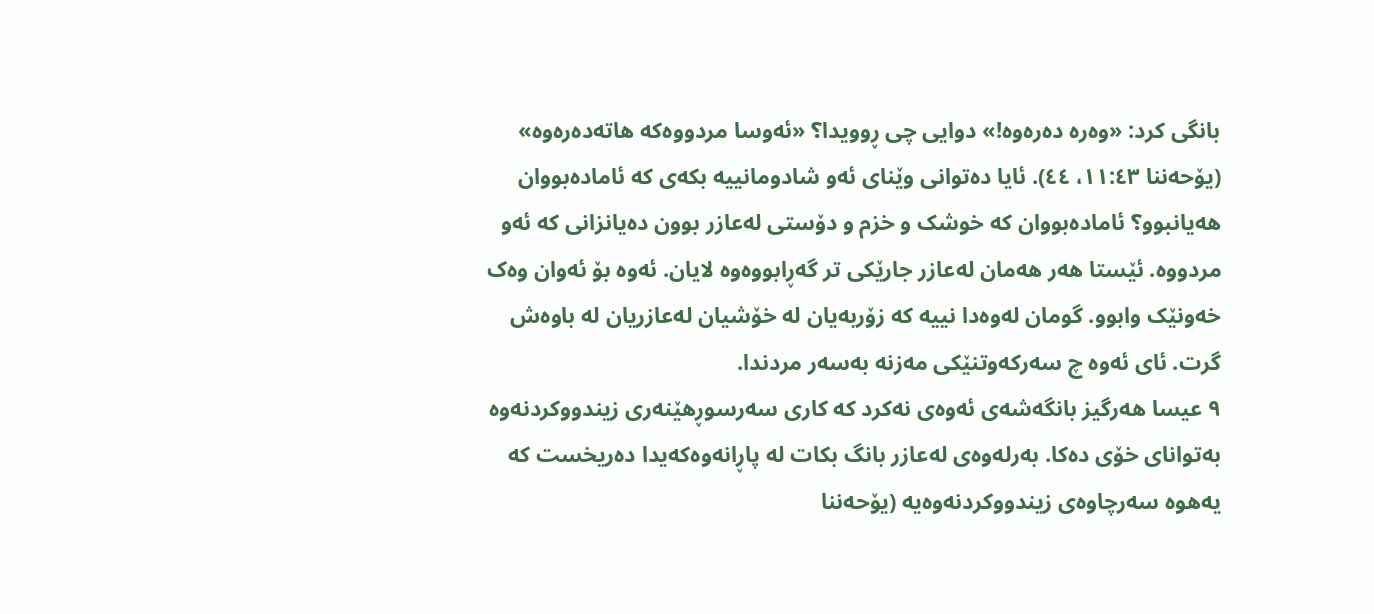بانگی کرد: «وەرە دەرەوە!» دوایی چی ڕوویدا؟ «ئەوسا مردووەکە هاتەدەرەوە» (یۆحەننا ١١:٤٣، ٤٤). ئایا دەتوانی وێنای ئەو شادومانییە بکەی کە ئامادەبووان هەیانبوو؟ ئامادەبووان کە خوشک و خزم و دۆستی لەعازر بوون دەیانزانی کە ئەو مردووە. ئێستا هەر هەمان لەعازر جارێکی تر گەڕابووەوە لایان. ئەوە بۆ ئەوان وەک خەونێک وابوو. گومان لەوەدا نییە کە زۆربەیان لە خۆشیان لەعازریان لە باوەش گرت. ئای ئەوە چ سەرکەوتنێکی مەزنە بەسەر مردندا.
٩ عیسا هەرگیز بانگەشەی ئەوەی نەکرد کە کاری سەرسوڕهێنەری زیندووکردنەوە بەتوانای خۆی دەکا. بەرلەوەی لەعازر بانگ بکات لە پاڕانەوەکەیدا دەریخست کە یەهوە سەرچاوەی زیندووکردنەوەیە (یۆحەننا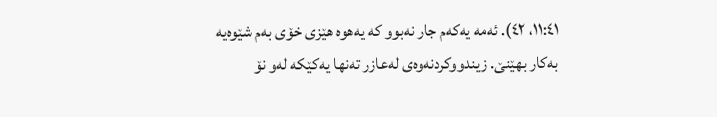١١:٤١، ٤٢). ئەمە یەکەم جار نەبوو کە یەهوە هێزی خۆی بەم شێوەیە بەکار بهێنێ. زیندووکردنەوەی لەعازر تەنها یەکێکە لەو نۆ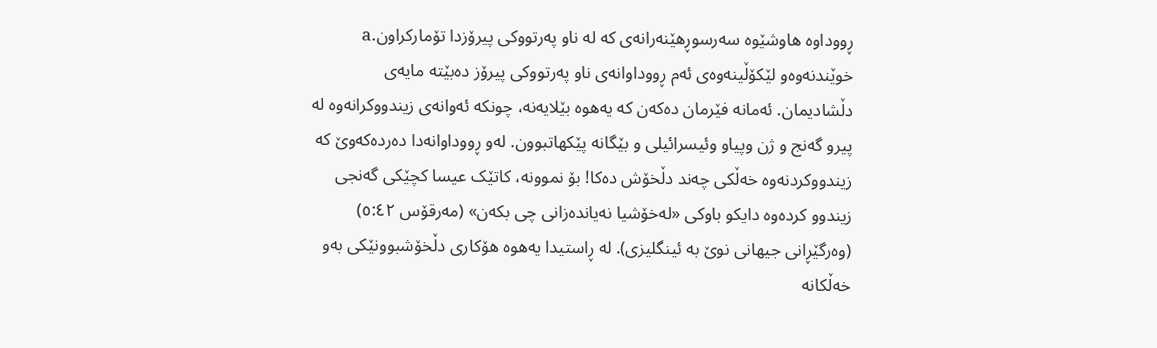ڕووداوە هاوشێوە سەرسوڕهێنەرانەی کە لە ناو پەرتووکی پیرۆزدا تۆمارکراون.a خوێندنەوەو لێکۆڵینەوەی ئەم ڕووداوانەی ناو پەرتووکی پیرۆز دەبێتە مایەی دڵشادیمان. ئەمانە فێرمان دەکەن کە یەهوە بێلایەنە، چونکە ئەوانەی زیندووکرانەوە لە پیرو گەنج و ژن وپیاو وئیسرائیلی و بێگانە پێکهاتبوون. لەو ڕووداوانەدا دەردەکەوێ کە زیندووکردنەوە خەڵکی چەند دڵخۆش دەکا! بۆ نموونە، کاتێک عیسا کچێکی گەنجی زیندوو کردەوە دایکو باوکی «لەخۆشیا نەیاندەزانی چی بکەن» (مەرقۆس ٥:٤٢) (وەرگێڕانی جیهانی نوێ بە ئینگلیزی). لە ڕاستیدا یەهوە هۆکاری دڵخۆشبوونێکی بەو خەڵکانە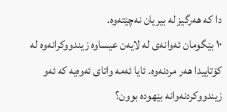دا کە هەرگیز لە بیریان نەچێتەوە.
١٠ بێگومان ئەوانەی لە لایەن عیساوە زیندووکرانەوە لە کۆتاییدا هەر مردنەوە. ئایا ئەمە واتای ئەوەیە کە ئەو زیندووکردنەوانە بێهودە بوون؟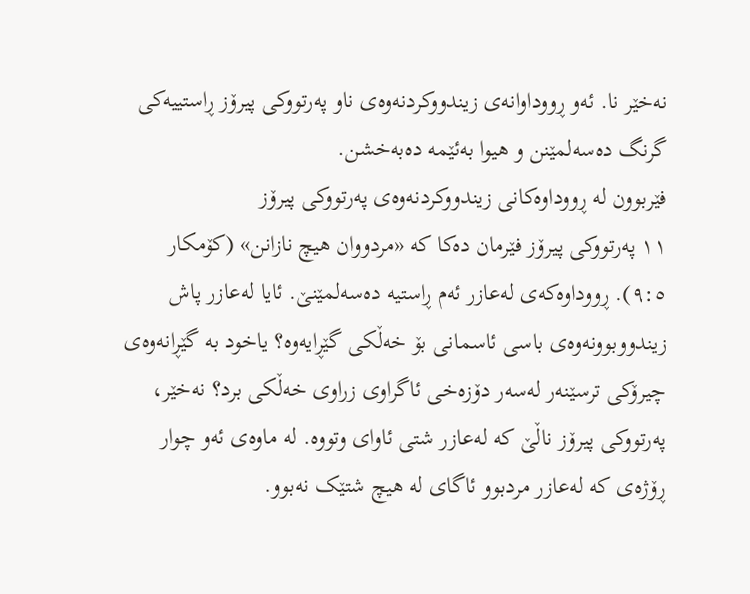نەخێر نا. ئەو ڕووداوانەی زیندووکردنەوەی ناو پەرتووکی پیرۆز ڕاستییەکی گرنگ دەسەلمێنن و هیوا بەئێمە دەبەخشن.
فێربوون لە ڕووداوەکانی زیندووکردنەوەی پەرتووکی پیرۆز
١١ پەرتووکی پیرۆز فێرمان دەکا کە «مردووان هیچ نازانن» (کۆمکار ٩:٥). ڕووداوەکەی لەعازر ئەم ڕاستیە دەسەلمێنێ. ئایا لەعازر پاش زیندووبوونەوەی باسی ئاسمانی بۆ خەڵکی گێڕایەوە؟ یاخود بە گێڕانەوەی چیرۆکی ترسێنەر لەسەر دۆزەخی ئاگراوی زراوی خەڵکی برد؟ نەخێر، پەرتووکی پیرۆز ناڵێ کە لەعازر شتی ئاوای وتووە. لە ماوەی ئەو چوار ڕۆژەی کە لەعازر مردبوو ئاگای لە هیچ شتێک نەبوو.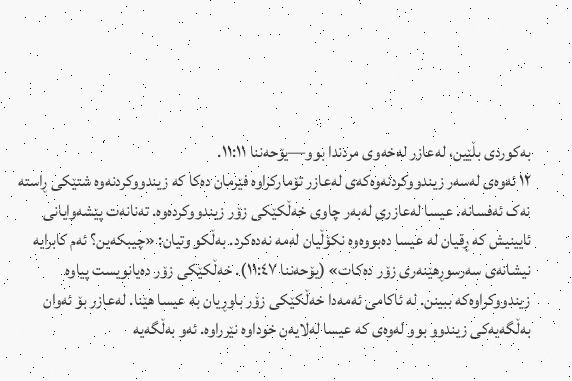بەکوردی بڵێین، لەعازر لەخەوی مردندا بوو—یۆحەننا ١١:١١.
١٢ ئەوەی لەسەر زیندووکردنەوەکەی لەعازر تۆمارکراوە فێرمان دەکا کە زیندووکردنەوە شتێکی ڕاستە نەک ئەفسانە. عیسا لەعازری لەبەر چاوی خەڵکێکی زۆر زیندووکردەوە. تەنانەت پێشەوایانی ئایینیش کە ڕقیان لە عیسا دەبووەوە نکۆڵیان لەمە نەدەکرد. بەڵکو وتیان: «چیبکەین؟ ئەم کابرایە نیشانەی سەرسوڕهێنەری زۆر دەکات» (یۆحەننا ١١:٤٧). خەڵکێکی زۆر دەیانویست پیاوە زیندووکراوەکە ببینن. لە ئاکامی ئەمەدا خەڵکێکی زۆر باوڕیان بە عیسا هێنا. لەعازر بۆ ئەوان بەڵگەیەکی زیندوو بوو لەوەی کە عیسا لەلایەن خوداوە نێرراوە. ئەو بەڵگەیە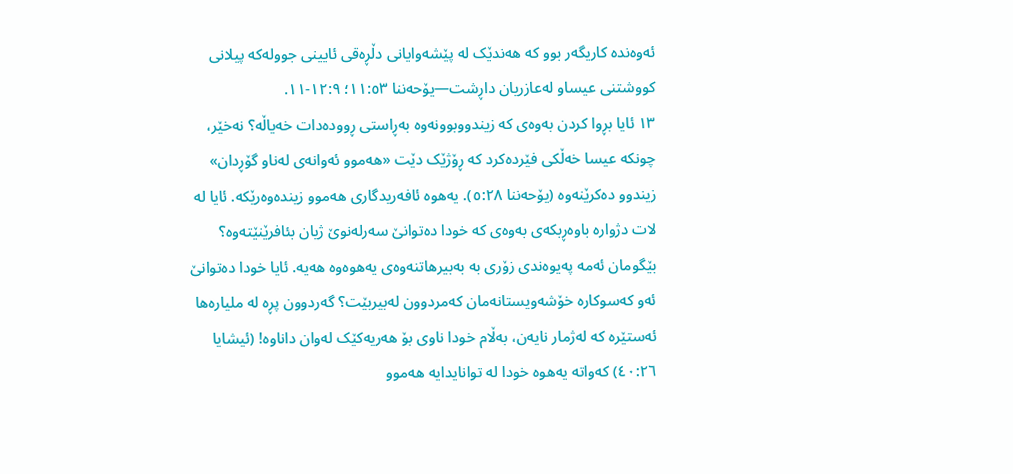ئەوەندە کاریگەر بوو کە هەندێک لە پێشەوایانی دڵڕەقی ئایینی جوولەکە پیلانی کووشتنی عیساو لەعازریان داڕشت—یۆحەننا ١١:٥٣؛ ١٢:٩-١١.
١٣ ئایا بڕوا کردن بەوەی کە زیندووبوونەوە بەڕاستی ڕوودەدات خەیاڵە؟ نەخێر، چونکە عیسا خەڵکی فێردەکرد کە ڕۆژێک دێت «هەموو ئەوانەی لەناو گۆڕدان» زیندوو دەکرێنەوە (یۆحەننا ٥:٢٨). یەهوە ئافەریدگاری هەموو زیندەوەرێکە. ئایا لە لات دژوارە باوەڕبکەی بەوەی کە خودا دەتوانێ سەرلەنوێ ژیان بئافرێنێتەوە؟ بێگومان ئەمە پەیوەندی زۆری بە بەبیرهاتنەوەی یەهوەوە هەیە. ئایا خودا دەتوانێ ئەو کەسوکارە خۆشەویستانەمان کەمردوون لەبیربێت؟ گەردوون پڕە لە ملیارەها ئەستێرە کە لەژمار نایەن، بەڵام خودا ناوی بۆ هەریەکێک لەوان داناوە! (ئیشایا ٤٠:٢٦) کەواتە یەهوە خودا لە توانایدایە هەموو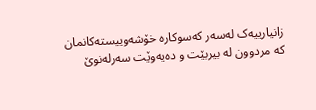زانیارییەک لەسەر کەسوکارە خۆشەوییستەکانمان کە مردوون لە بیربێت و دەیەوێت سەرلەنوێ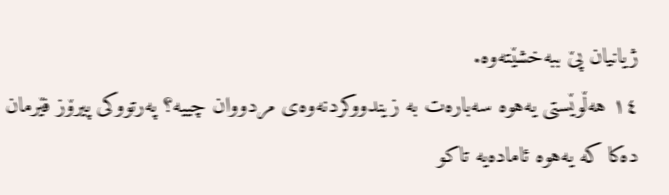ژیانیان پێ ببەخشێتەوە.
١٤ هەڵوێستی یەهوە سەبارەت بە زیندووکردنەوەی مردووان چییە؟ پەرتووکی پیرۆز فێرمان دەکا کە یەهوە ئامادەیە تاکو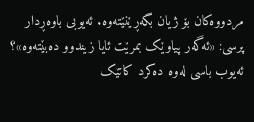مردووەکان بۆ ژیان بگەڕێنێتەوە. ئەیوبی باوەڕدار پرسی: «ئەگەر پیاوێک بمرێت ئایا زیندوو دەبێتەوە»؟ ئەیوب باسی لەوە دەکرد کاتێک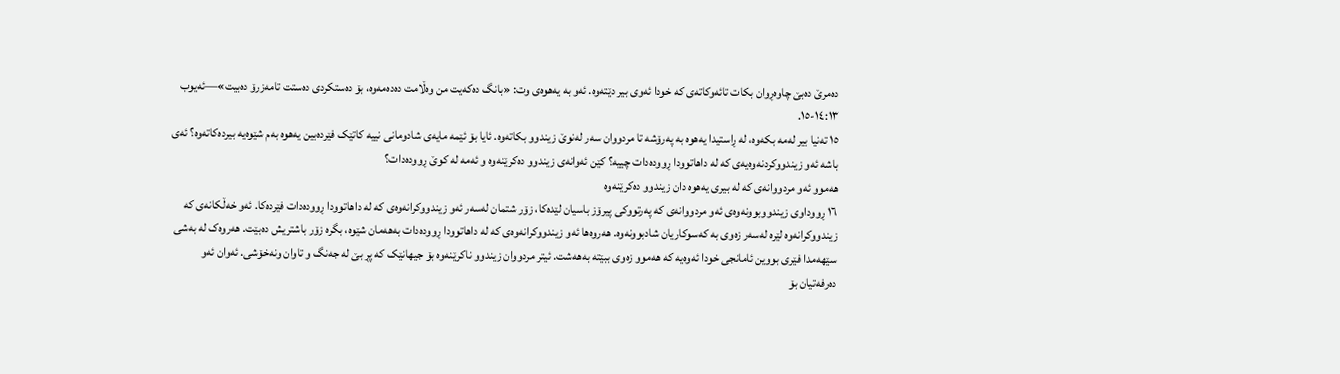دەمرێ دەبێ چاوەڕوان بکات تائەوکاتەی کە خودا ئەوی بیر دێتەوە. ئەو بە یەهوەی وت: «بانگ دەکەیت من وەڵامت دەدەمەوە، بۆ دەستکردی دەستت تامەزرۆ دەبیت»—ئەیوب ١٤:١٣-١٥.
١٥ تەنیا بیر لەمە بکەوە، لە ڕاستیدا یەهوە بە پەرۆشە تا مردووان سەر لەنوێ زیندوو بکاتەوە. ئایا بۆ ئێمە مایەی شادومانی نییە کاتێک فێردەبین یەهوە بەم شێوەیە بیردەکاتەوە؟ ئەی باشە ئەو زیندووکردنەوەیەی کە لە داهاتوودا ڕوودەدات چییە؟ کێن ئەوانەی زیندوو دەکرێنەوە و ئەمە لە کوێ ڕوودەدات؟
هەموو ئەو مردووانەی کە لە بیری یەهوە دان زیندوو دەکرێنەوە
١٦ ڕووداوی زیندووبوونەوەی ئەو مردووانەی کە پەرتووکی پیرۆز باسیان لێدەکا، زۆر شتمان لەسەر ئەو زیندووکرانەوەی کە لە داهاتوودا ڕوودەدات فێردەکا. ئەو خەڵکانەی کە زیندووکرانەوە لێرە لەسەر زەوی بە کەسوکاریان شادبوونەوە. هەروەها ئەو زیندووکرانەوەی کە لە داهاتوودا ڕوودەدات بەهەمان شێوە، بگرە زۆر باشتریش دەبێت. هەروەک لە بەشی سێهەمدا فێری بووین ئامانجی خودا ئەوەیە کە هەموو زەوی ببێتە بەهەشت. ئیتر مردووان زیندوو ناکرێنەوە بۆ جیهانێک کە پڕ بێ لە جەنگ و تاوان ونەخۆشی. ئەوان ئەو دەرفەتیان بۆ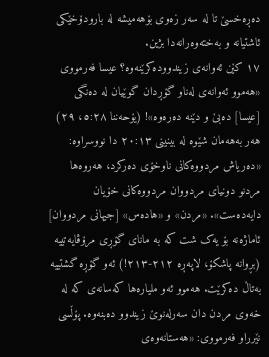دەڕەخسێ تا لە سەر زەوی بۆهەمیشە لە بارودۆخێکی ئاشتیانە و بەختەوەرانەدا بژین.
١٧ کێن ئەوانەی زیندوودەکرێنەوە؟ عیسا فەرمووی «هەموو ئەوانەی لەناو گۆڕدان گوێیان لە دەنگی [عیسا] دەبێ و دێنە دەرەوە»! (یۆحەننا ٥:٢٨، ٢٩) هەر بەهەمان شێوە لە بینینی ٢٠:١٣ دا نووسراوە: «دەریاش مردووەکانی ناوخۆی دەرکرد، هەروەها مردنو دونیای مردووان مردووەکانی خۆیان دایەدەست». «مردن» و «هادەس» [جیهانی مردووان] ئاماژەنە بۆ یەک شت کە بە مانای گۆڕی مرۆڤایەتییە (بڕوانە پاشکۆ، لاپەڕە ٢١٢-٢١٣!) ئەو گۆڕە گشتییە بەتاڵ دەکرێت. هەموو ئەو ملیارەها کەسانەی کە لە خەوی مردن دان سەرلەنوێ زیندوو دەبنەوە. پۆڵسی نێرراو فەرمووی: «هەستانەوەی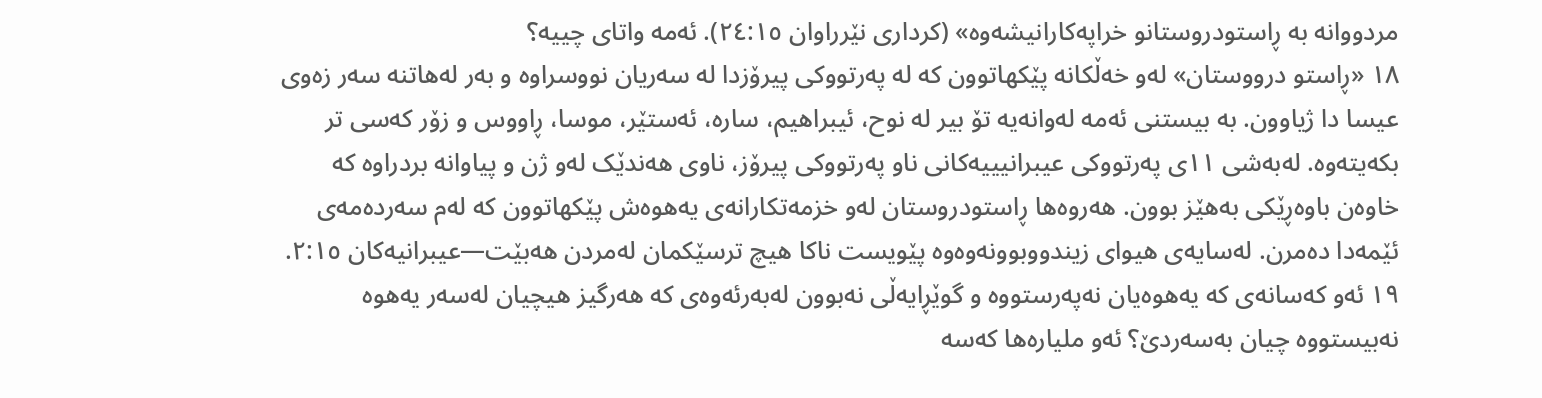مردووانە بە ڕاستودروستانو خراپەکارانیشەوە» (کرداری نێرراوان ٢٤:١٥). ئەمە واتای چییە؟
١٨ «ڕاستو درووستان» لەو خەڵکانە پێکهاتوون کە لە پەرتووکی پیرۆزدا لە سەریان نووسراوە و بەر لەهاتنە سەر زەوی عیسا دا ژیاوون. بە بیستنی ئەمە لەوانەیە تۆ بیر لە نوح، ئیبراهیم، سارە، ئەستێر، موسا، ڕاووس و زۆر کەسی تر بکەیتەوە. لەبەشی ١١ی پەرتووکی عیبرانیییەکانی ناو پەرتووکی پیرۆز، ناوی هەندێک لەو ژن و پیاوانە بردراوە کە خاوەن باوەڕێکی بەهێز بوون. هەروەها ڕاستودروستان لەو خزمەتکارانەی یەهوەش پێکهاتوون کە لەم سەردەمەی ئێمەدا دەمرن. لەسایەی هیوای زیندووبوونەوەوە پێویست ناکا هیچ ترسێکمان لەمردن هەبێت—عیبرانیەکان ٢:١٥.
١٩ ئەو کەسانەی کە یەهوەیان نەپەرستووە و گوێڕایەڵی نەبوون لەبەرئەوەی کە هەرگیز هیچیان لەسەر یەهوە نەبیستووە چیان بەسەردێ؟ ئەو ملیارەها کەسە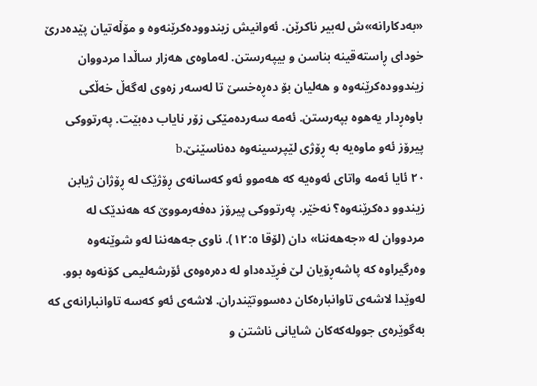«بەدکارانە»ش لەبیر ناکرێن. ئەوانیش زیندوودەکرێنەوە و مۆڵەتیان پێدەدرێ خودای ڕاستەقینە بناسن و بیپەرستن. لەماوەی هەزار ساڵدا مردووان زیندوودەکرێنەوە و هەلیان بۆ دەڕەخسێ تا لەسەر زەوی لەگەڵ خەڵکی باوەڕدار یەهوە بپەرستن. ئەمە سەردەمێکی زۆر نایاب دەبێت. پەرتووکی پیرۆز ئەو ماوەیە بە ڕۆژی لێپرسینەوە دەناسێنێ.b
٢٠ ئایا ئەمە واتای ئەوەیە کە هەموو ئەو کەسانەی ڕۆژێک لە ڕۆژان ژیابن زیندوو دەکرێنەوە؟ نەخێر. پەرتووکی پیرۆز دەفەرمووێ کە هەندێک لە مردووان لە «جەهەننا» دان (لۆقا ١٢:٥). ناوی جەهەننا لەو شوێنەوە وەرگیراوە کە پاشەڕۆیان لێ فڕێدەداو لە دەرەوەی ئۆرشەلیمی کۆنەوە بوو. لەوێدا لاشەی تاوانبارەکان دەسووتێندران. لاشەی ئەو کەسە تاوانبارانەی کە بەگوێرەی جوولەکەکان شایانی ناشتن و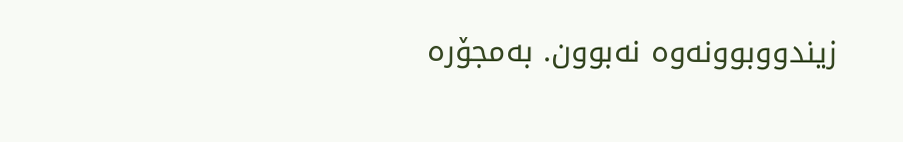زیندووبوونەوە نەبوون. بەمجۆرە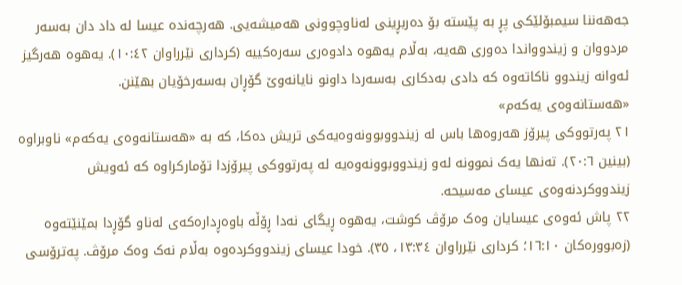جەهەننا سیمبۆلێکی پڕ بە پێستە بۆ دەربڕینی لەناوچوونی هەمیشەیی. هەرچەندە عیسا لە داد دان بەسەر مردووان و زیندوواندا دەوری هەیە، بەڵام یەهوە دادوەری سەرەکییە (کرداری نێرراوان ١٠:٤٢). یەهوە هەرگیز ئەوانە زیندوو ناکاتەوە کە دادی بەدکاری بەسەردا داونو نایانەوێ گۆڕان بەسەرخۆیان بهێنن.
«هەستانەوەی یەکەم»
٢١ پەرتووکی پیرۆز هەروەها باس لە زیندووبوونەوەیەکی تریش دەکا، کە بە «هەستانەوەی یەکەم» ناوبراوە (بینین ٢٠:٦). تەنها یەک نموونە لەو زیندووبوونەوەیە لە پەرتووکی پیرۆزدا تۆمارکراوە کە ئەویش زیندووکردنەوەی عیسای مەسیحە.
٢٢ پاش ئەوەی عیسایان وەک مرۆڤ کوشت، یەهوە ڕیگای نەدا ڕۆڵە باوەڕدارەکەی لەناو گۆڕدا بمێنێتەوە (زەبوورەکان ١٦:١٠؛ کرداری نێرراوان ١٣:٣٤، ٣٥). خودا عیسای زیندووکردەوە بەڵام نەک وەک مرۆڤ. پەترۆسی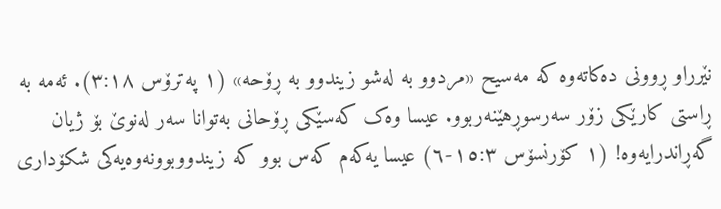نێرراو ڕوونی دەکاتەوە کە مەسیح «مردوو بە لەشو زیندوو بە ڕۆحە» (١ پەترۆس ٣:١٨). ئەمە بە ڕاستی کارێکی زۆر سەرسوڕهێنەربوو. عیسا وەک کەسێکی ڕۆحانی بەتوانا سەر لەنوێ بۆ ژیان گەڕاندرایەوە! (١ کۆرنسۆس ١٥:٣-٦) عیسا یەکەم کەس بوو کە زیندووبوونەوەیەکی شکۆداری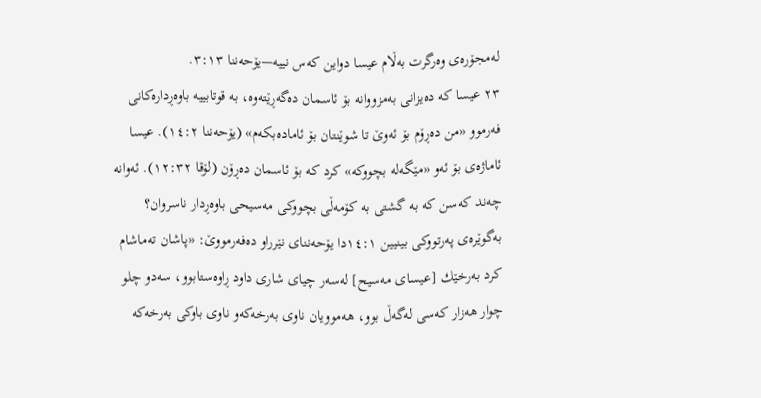لەمجۆرەی وەرگرت بەڵام عیسا دواین کەس نییە—یۆحەننا ٣:١٣.
٢٣ عیسا کە دەیزانی بەمزووانە بۆ ئاسمان دەگەڕێتەوە، بە قوتابییە باوەڕدارەکانی فەرموو «من دەڕۆم بۆ ئەوێ تا شوێنتان بۆ ئامادەبکەم» (یۆحەننا ١٤:٢). عیسا ئاماژەی بۆ ئەو «مێگەلە بچووکە» کرد کە بۆ ئاسمان دەڕۆن (لۆقا ١٢:٣٢). ئەوانە چەند کەسن کە بە گشتی بە کۆمەڵی بچووکی مەسیحی باوەڕدار ناسروان؟ بەگوێرەی پەرتووکی بینیین ١٤:١دا یۆحەننای نێرراو دەفەرمووێ: «پاشان تەماشام کرد بەرخێك [عیسای مەسیح] لەسەر چیای شاری داود ڕاوەستابوو، سەدو چلو چوار هەزار کەسی لەگەڵ بوو، هەموویان ناوی بەرخەکەو ناوی باوکی بەرخەکە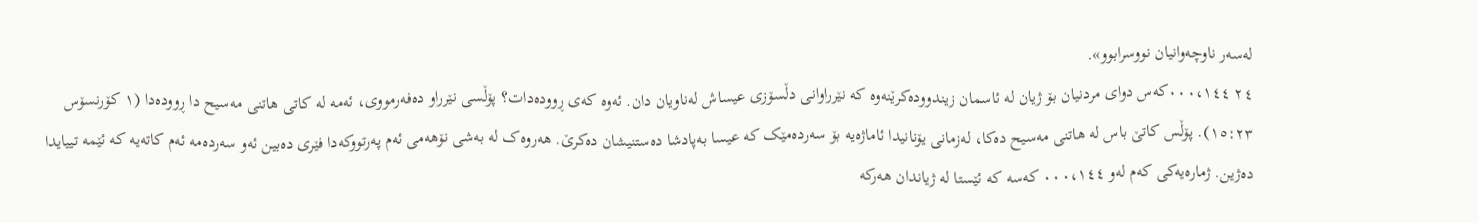لەسەر ناوچەوانیان نووسرابوو».
٢٤ ٠٠٠،١٤٤کەس دوای مردنیان بۆ ژیان لە ئاسمان زیندوودەکرێنەوە کە نێرراوانی دڵسۆزی عیساش لەناویان دان. ئەوە کەی ڕوودەدات؟ پۆڵسی نێرراو دەفەرمووی، ئەمە لە کاتی هاتنی مەسیح دا ڕوودەدا (١ کۆرنسۆس ١٥:٢٣). پۆڵس کاتێ باس لە هاتنی مەسیح دەکا، لەزمانی یۆنانیدا ئاماژەیە بۆ سەردەمێک کە عیسا بەپادشا دەستنیشان دەکرێ. هەروەک لە بەشی نۆهەمی ئەم پەرتووکەدا فێری دەبین ئەو سەردەمە ئەم کاتەیە کە ئێمە تییایدا دەژین. ژمارەیەکی کەم لەو ٠٠٠،١٤٤ کەسە کە ئێستا لە ژیاندان هەرکە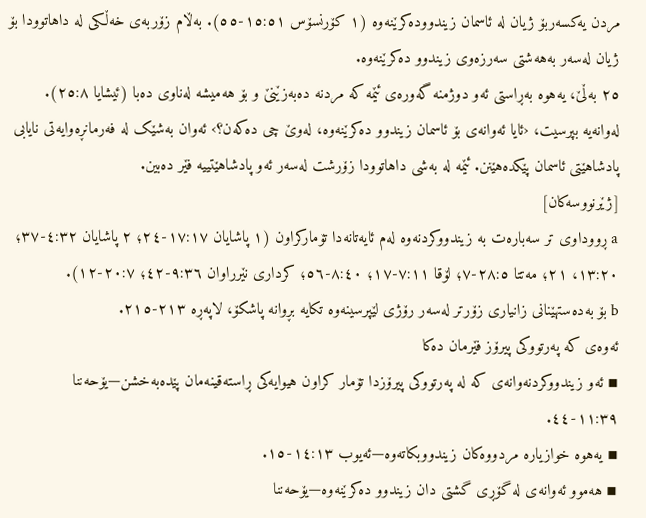مردن یەکسەربۆ ژیان لە ئاسمان زیندوودەکرێنەوە (١ کۆرنسۆس ١٥:٥١-٥٥). بەڵام زۆربەی خەڵکی لە داهاتوودا بۆ ژیان لەسەر بەهەشتی سەرزەوی زیندوو دەکرێنەوە.
٢٥ بەڵێ، یەهوە بەڕاستی ئەو دوژمنە گەورەی ئێمە کە مردنە دەبەزێنێ و بۆ هەمیشە لەناوی دەبا (ئیشایا ٢٥:٨). لەوانەیە بپرسیت، ‹ئایا ئەوانەی بۆ ئاسمان زیندوو دەکرێنەوە، لەوێ چی دەکەن؟› ئەوان بەشێک لە فەرمانڕەوایەتی نایابی پادشاهێتی ئاسمان پێکدەهێنن. ئێمە لە بەشی داهاتوودا زۆرشت لەسەر ئەو پادشاهێتییە فێر دەبین.
[ژێرنووسەکان]
a ڕووداوی تر سەبارەت بە زیندووکردنەوە لەم ئایەتانەدا تۆمارکراون (١ پاشایان ١٧:١٧-٢٤؛ ٢ پاشایان ٤:٣٢-٣٧؛ ١٣:٢٠، ٢١؛ مەتتا ٢٨:٥-٧؛ لۆقا ٧:١١-١٧؛ ٨:٤٠-٥٦؛ کرداری نێرراوان ٩:٣٦-٤٢؛ ٢٠:٧-١٢).
b بۆ بەدەستهێنانی زانیاری زۆرتر لەسەر رۆژی لێپرسینەوە تکایە بڕوانە پاشکۆ، لاپەڕە ٢١٣-٢١٥.
ئەوەی کە پەرتووکی پیرۆز فێرمان دەکا
▪ ئەو زیندووکردنەوانەی کە لە پەرتووکی پیرۆزدا تۆمار کراون هیوایەکی ڕاستەقینەمان پێدەبەخشن—یۆحەننا ١١:٣٩-٤٤.
▪ یەهوە خوازیارە مردووەکان زیندووبکاتەوە—ئەیوب ١٤:١٣-١٥.
▪ هەموو ئەوانەی لە گۆڕی گشتی دان زیندوو دەکرێنەوە—یۆحەننا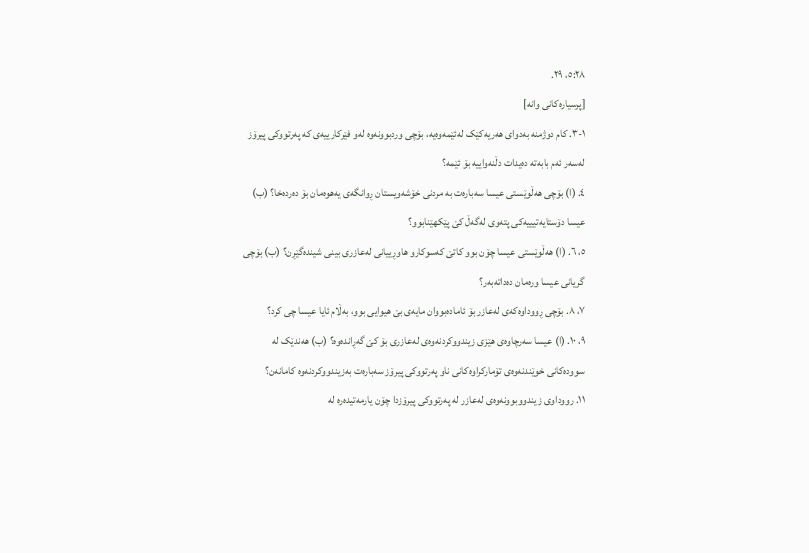٥:٢٨، ٢٩.
[پرسیارەکانی وانە]
١-٣. کام دوژمنە بەدوای هەریەکێک لەئێمەوەیە، بۆچی وردبوونەوە لەو فێرکارییەی کە پەرتووکی پیرۆز لەسەر ئەم بابەتە دەیدات دڵنەواییە بۆ ئێمە؟
٤. (ا) بۆچی هەڵوێستی عیسا سەبارەت بە مردنی خۆشەویستان ڕوانگەی یەهوەمان بۆ دەردەخا؟ (ب) عیسا دۆستایەتیییەکی پتەوی لەگەڵ کێ پێکهێنابوو؟
٥، ٦. (ا) هەڵوێستی عیسا چۆن بوو کاتێ کەسوکارو هاوڕییانی لەعازری بینی شیندەگێڕن؟ (ب) بۆچی گریانی عیسا ورەمان دەداتەبەر؟
٧، ٨. بۆچی ڕووداوەکەی لەعازر بۆ ئامادەبووان مایەی بێ هیوایی بوو، بەڵام ئایا عیسا چی کرد؟
٩، ١٠. (ا) عیسا سەرچاوەی هێزی زیندووکردنەوەی لەعازری بۆ کێ گەڕاندەوە؟ (ب) هەندێک لە سوودەکانی خوێندنەوەی تۆمارکراوەکانی ناو پەرتووکی پیرۆز سەبارەت بەزیندووکردنەوە کامانەن؟
١١. رووداوی زیندووبوونەوەی لەعازر لە پەرتووکی پیرۆزدا چۆن یارمەتیدەرە لە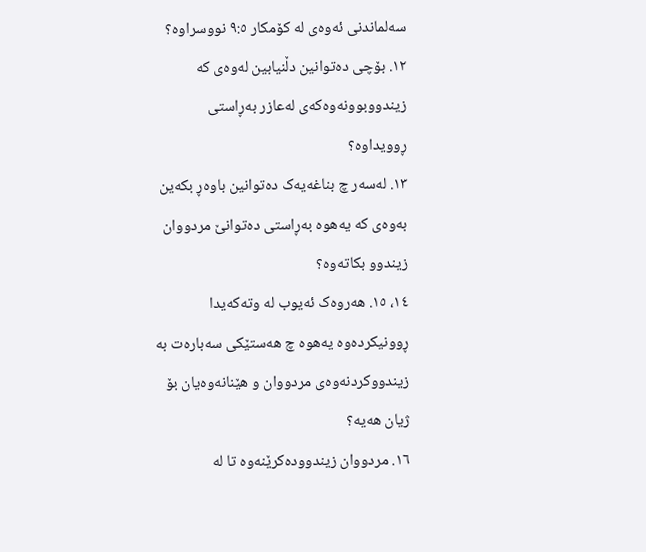سەلماندنی ئەوەی لە کۆمکار ٩:٥ نووسراوە؟
١٢. بۆچی دەتوانین دڵنیابین لەوەی کە زیندووبوونەوەکەی لەعازر بەڕاستی ڕوویداوە؟
١٣. لەسەر چ بناغەیەک دەتوانین باوەڕ بکەین بەوەی کە یەهوە بەڕاستی دەتوانێ مردووان زیندوو بکاتەوە؟
١٤، ١٥. هەروەک ئەیوب لە وتەکەیدا ڕوونیکردەوە یەهوە چ هەستێکی سەبارەت بە زیندووکردنەوەی مردووان و هێنانەوەیان بۆ ژیان هەیە؟
١٦. مردووان زیندوودەکرێنەوە تا لە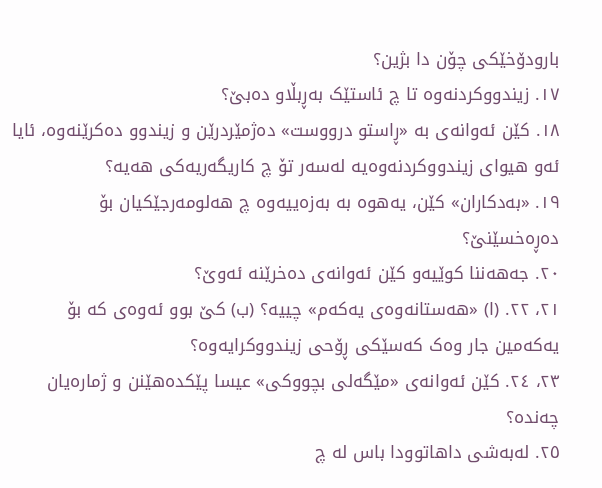بارودۆخێکی چۆن دا بژین؟
١٧. زیندووکردنەوە تا چ ئاستێک بەڕبڵاو دەبێ؟
١٨. کێن ئەوانەی بە «ڕاستو درووست» دەژمێردرێن و زیندوو دەکرێنەوە، ئایا ئەو هیوای زیندووکردنەوەیە لەسەر تۆ چ کاریگەریەکی هەیە؟
١٩. «بەدکاران» کێن، یەهوە بە بەزەییەوە چ هەلومەرجێکیان بۆ دەڕەخسێنێ؟
٢٠. جەهەننا کوێیەو کێن ئەوانەی دەخرێنە ئەوێ؟
٢١، ٢٢. (ا) «هەستانەوەی یەکەم» چییە؟ (ب) کێ بوو ئەوەی کە بۆ یەکەمین جار وەک کەسێکی ڕۆحی زیندووکرایەوە؟
٢٣، ٢٤. کێن ئەوانەی «مێگەلی بچووکی» عیسا پێکدەهێنن و ژمارەیان چەندە؟
٢٥. لەبەشی داهاتوودا باس لە چ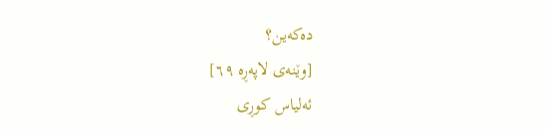دەکەین؟
[وێنەی لاپەڕە ٦٩]
ئەلیاس کوڕی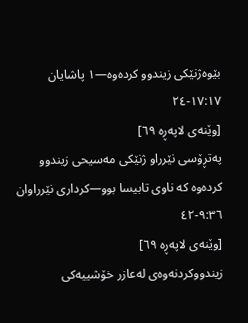بێوەژنێکی زیندوو کردەوە—١ پاشایان ١٧:١٧-٢٤
[وێنەی لاپەڕە ٦٩]
پەتڕۆسی نێرراو ژنێکی مەسیحی زیندوو کردەوە کە ناوی تابیسا بوو—کرداری نێرراوان ٩:٣٦-٤٢
[وێنەی لاپەڕە ٦٩]
زیندووکردنەوەی لەعازر خۆشییەکی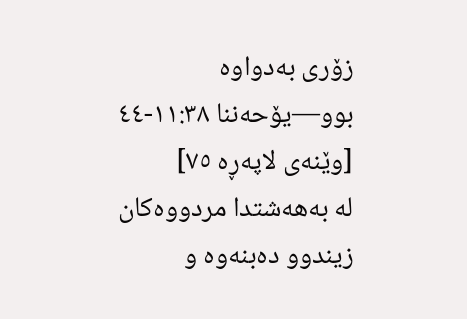زۆری بەدواوە بوو—یۆحەننا ١١:٣٨-٤٤
[وێنەی لاپەڕە ٧٥]
لە بەهەشتدا مردووەکان زیندوو دەبنەوە و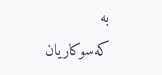بە کەسوکاریان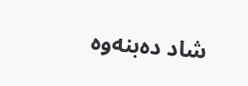شاد دەبنەوە